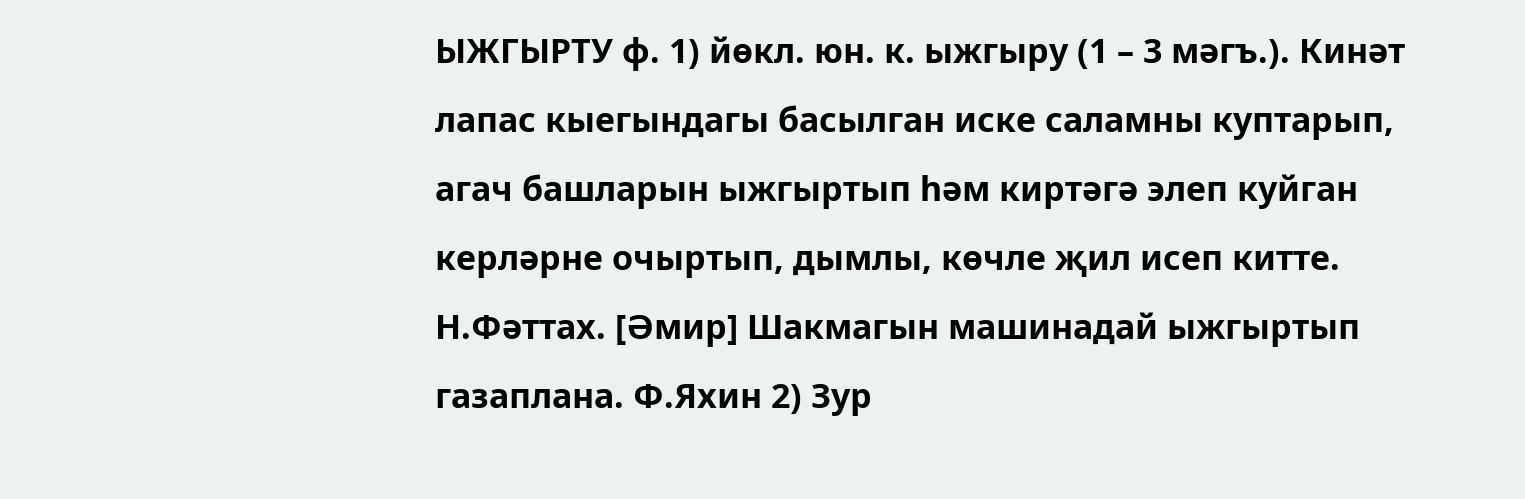ЫЖГЫРТУ ф. 1) йөкл. юн. к. ыжгыру (1 – 3 мәгъ.). Кинәт лапас кыегындагы басылган иске саламны куптарып, агач башларын ыжгыртып һәм киртәгә элеп куйган керләрне очыртып, дымлы, көчле җил исеп китте. Н.Фәттах. [Әмир] Шакмагын машинадай ыжгыртып газаплана. Ф.Яхин 2) Зур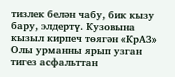тизлек белән чабу, бик кызу бару, элдертү. Кузовына кызыл кирпеч төягән «КрАЗ» Олы урманны ярып узган тигез асфальттан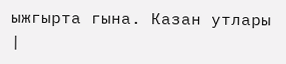ыжгырта гына. Казан утлары |